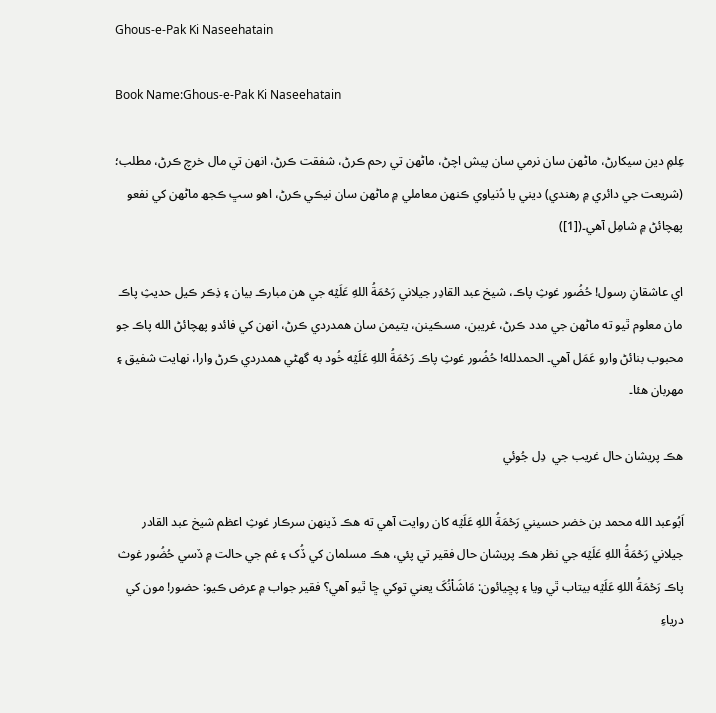Ghous-e-Pak Ki Naseehatain

Book Name:Ghous-e-Pak Ki Naseehatain

عِلمِ دين سيکارڻ، ماڻهن سان نرمي سان پيش اچڻ، ماڻهن تي رحم ڪرڻ، شفقت ڪرڻ، انهن تي مال خرچ ڪرڻ، مطلب؛ (شريعت جي دائري ۾ رهندي) ديني يا دُنياوي ڪنهن معاملي ۾ ماڻهن سان نيڪي ڪرڻ، اهو سڀ ڪجھ ماڻهن کي نفعو پهچائڻ ۾ شامِل آهي۔([1])

اي عاشقانِ رسول! حُضُور غوثِ پاڪ، شيخ عبد القادِر جيلاني رَحۡمَةُ اللهِ عَلَيۡه جي هن مبارڪ بيان ۽ ذِڪر ڪيل حديثِ پاڪ مان معلوم ٿيو ته ماڻهن جي مدد ڪرڻ، غريبن، مسڪينن، يتيمن سان همدردي ڪرڻ، انهن کي فائدو پهچائڻ الله پاڪ جو محبوب بنائڻ وارو عَمَل آهي۔ الحمدلله! حُضُور غوثِ پاڪ رَحۡمَةُ اللهِ عَلَيۡه خُود به گھڻي همدردي ڪرڻ وارا، نهايت شفيق ۽ مهربان هئا۔

هڪ پريشان حال غريب جي  دِل جُوئي

اَبُوعبد الله محمد بن خضر حسيني رَحۡمَةُ اللهِ عَلَيۡه کان روايت آهي ته هڪ ڏينهن سرڪار غوثِ اعظم شيخ عبد القادر جيلاني رَحۡمَةُ اللهِ عَلَيۡه جي نظر هڪ پريشان حال فقير تي پئي، هڪ مسلمان کي ڏُک ۽ غم جي حالت ۾ ڏسي حُضُور غوث پاڪ رَحۡمَةُ اللهِ عَلَيۡه بيتاب ٿي ويا ۽ پڇيائون: مَاشَاْنُکَ يعني توکي ڇا ٿيو آهي؟ فقير جواب ۾ عرض ڪيو: حضور! مون کي درياءِ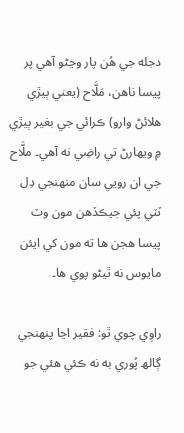دجله جي هُن پار وڃڻو آهي پر پيسا ناهن، مَلَّاح (يعني ٻيڙي هلائڻ وارو) ڪرائي جي بغير ٻيڙي ۾ ويهارڻ تي راضِي نه آهي۔ ملَّاح جي ان رويي سان منهنجي دِل ٽٽي پئي جيڪڏهن مون وٽ پيسا هجن ها ته مون کي ايئن مايوس نه ٿيڻو پوي ها۔

راوِي چوي ٿو: فقير اڃا پنهنجي ڳالھ پُوري به نه ڪئي هئي جو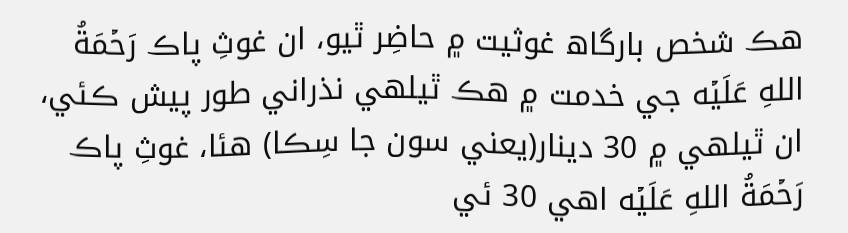هڪ شخص بارگاھ غوثيت ۾ حاضِر ٿيو، ان غوثِ پاڪ رَحۡمَةُ اللهِ عَلَيۡه جي خدمت ۾ هڪ ٿيلهي نذراني طور پيش ڪئي، ان ٿيلهي ۾ 30 دينار(يعني سون جا سِڪا) هئا، غوثِ پاڪ رَحۡمَةُ اللهِ عَلَيۡه اهي 30 ئي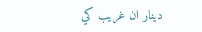دينار ان غريب کي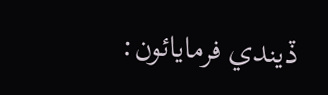ڏيندي فرمايائون: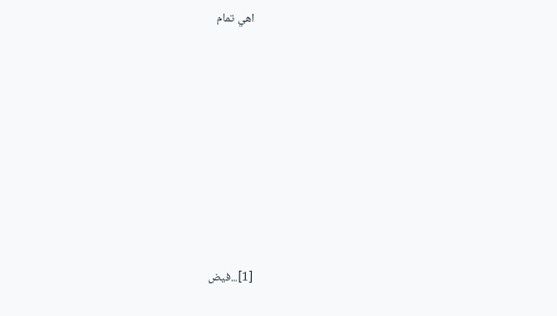اهي تمام








[1]...فیض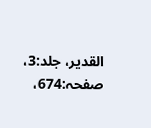القدیر، جلد:3، صفحہ:674،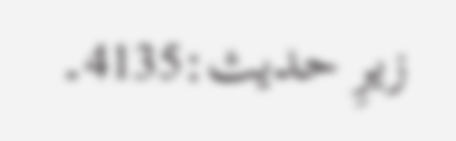زیرِ حدیث:4135۔